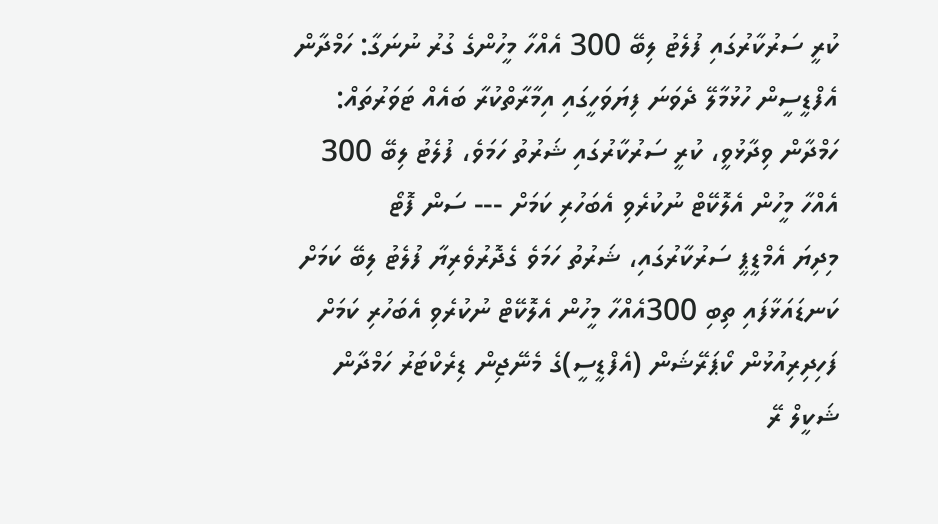ކުރީ ސަރުކާރުގައި ފުލެޓު ލިބޭ 300 އެއްހާ މީހުންގެ ގުރު ނުނަގާ: ހަމްދާން
އެފްޑީސީން ހުޅުމާލޭ ދެވަނަ ފިޔަވަހީގައި އިމާރާތްކުރާ ބައެއް ޓަވަރުތައް: ހަމްދާން ވިދާޅުވީ، ކުރީ ސަރުކާރުގައި ޝަރުތު ހަމަވެ، ފުލެޓު ލިބޭ 300 އެއްހާ މީހުން އެލޮކޭޓް ނުކުރެވި އެބަހުރި ކަމަށް --- ސަން ފޮޓޯ
މިދިޔަ އެމްޑީޕީ ސަރުކާރުގައި، ޝަރުތު ހަމަވެ ގެދޮރުވެރިޔާ ފުލެޓު ލިބޭ ކަމަށް ކަނޑައަޅާފައި ތިބި 300އެއްހާ މީހުން އެލޮކޭޓް ނުކުރެވި އެބަހުރި ކަމަށް ފަހިދިރިއުޅުން ކޯޕަރޭޝަން (އެފްޑީސީ)ގެ މެނޭޖިން ޑިރެކްޓަރު ހަމްދާން ޝަކީލް ރޭ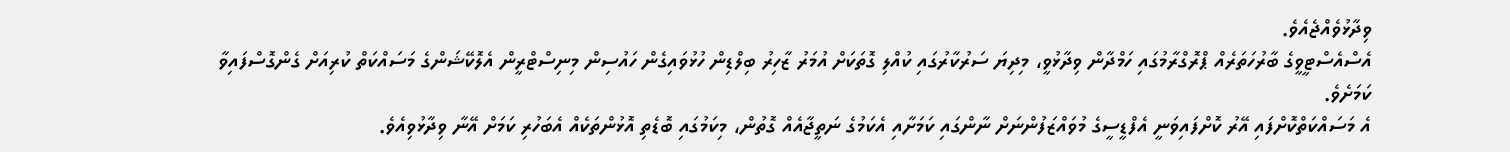ވިދާޅުވެއްޖެއެވެ.
އެސްއެސްޓީވީގެ ބާރުހަތަރެއް ޕްރޮގްރާމުގައި ހަމްދާން ވިދާޅުވީ، މިދިޔަ ސަރުކާރުގައި ކުއްލި ގޮތަކަށް އުމަރު ޒާހިރު ބިލްޑިން ހުޅުވައިގެން ހައުސިން މިނިސްޓްރީން އެލޮކޭޝަންގެ މަސައްކަތް ކުރިއަށް ގެންގޮސްފައިވާ ކަމަށެވެ.
އެ މަސައްކަތްކޮށްފައި އޭރު ކޮށްފައިވަނީ އެފްޑީސީގެ މުވައްޒަފުންނަށް ނާންގައި ކަމަށާއި އެކަމުގެ ނަތީޖާއެއް ގޮތުން، މިކަމުގައި ބޮޑެތި އޮޅުންތަކެއް އެބަހުރި ކަމަށް އޭނާ ވިދާޅުވިއެވެ.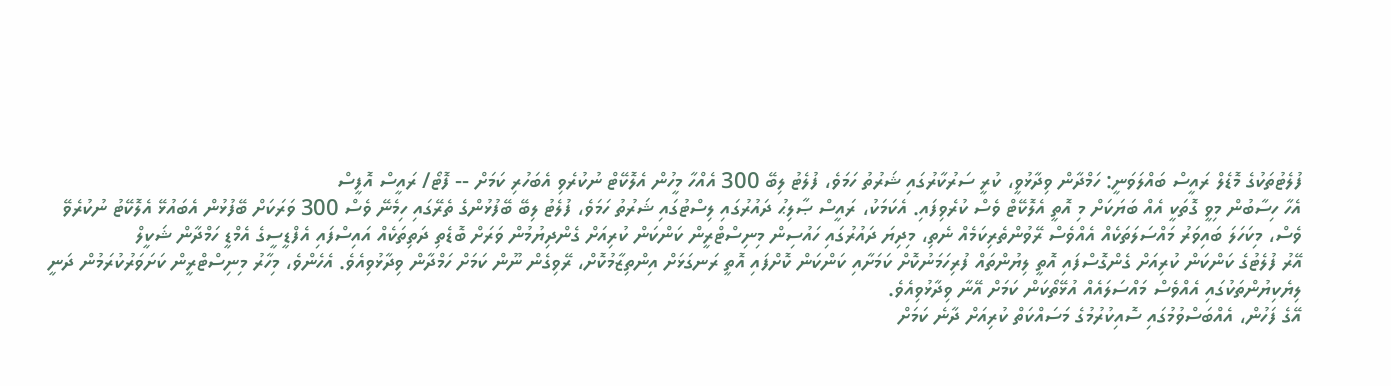ފުލެޓުތަކުގެ މޮޑެލް ރައީސް ބައްލަވަނީ: ހަމްދާން ވިދާޅުވީ، ކުރީ ސަރުކާރުގައި ޝަރުތު ހަމަވެ، ފުލެޓު ލިބޭ 300 އެއްހާ މީހުން އެލޮކޭޓް ނުކުރެވި އެބަހުރި ކަމަށް -- ފޮޓޯ/ ރައީސް އޮފީސް
އެހާ ހިސާބުން މިވީ ގޮތަކީ އެއް ބަޔަކަށް މި އޮތީ އެލޮކޭޓް ވެސް ކުރެވިފައި. އެކަމަކު، ރައީސް ޞާލިޙު ދައުރުގައި ލިސްޓުގައި ޝަރުތު ހަމަވެ، ފުލެޓު ލިބޭ ބޭފުޅުންގެ ތެރޭގައި ހިމެނޭ ވެސް 300 ވަރަކަށް ބޭފުޅުން އެބައުޅޭ އެލޮކޭޓު ނުކުރެވޭ ވެސް، މިކަހަލަ ބައިވަރު މައްސަލަތަކެއް އެއްވެސް ރޭވުންތެރިކަމެއް ނެތި، މިދިޔަ ދައުރުގައި ހައުސިން މިނިސްޓްރީން ކަންކަން ކުރިއަށް ގެންދިޔުމުން ވަރަށް ބޮޑެތި ދަތިތަކެއް އައިސްފައި އެފްޑީސީގެ އެމްޑީ ހަމްދާން ޝަކީލް
އޭރު ފުލެޓުގެ ކަންކަން ކުރިއަށް ގެންގޮސްފައި އޮތީ ލިޔުންތައް ފުރިހަމަނުކޮށް ކަމަށާއި ކަންކަން ކޮށްފައި އޮތީ ރަނގަޅަށް އިންތިޒާމުކޮށް، ރޭވިގެން ނޫން ކަމަށް ހަމްދާން ވިދާޅުވިއެވެ. އެހެންވެ، މިހާރު މިނިސްޓްރީން ކަށަވަރުކުރަމުން ދަނީ ލިޔެކިޔުންތަކުގައި އެއްވެސް މައްސަލައެއް އުޅޭތޯކަން ކަމަށް އޭނާ ވިދާޅުވިއެވެ.
އޭގެ ފަހުން، އެއްބަސްވުމުގައި ސޮއިކުރުމުގެ މަސައްކަތް ކުރިއަށް ދާނެ ކަމަށް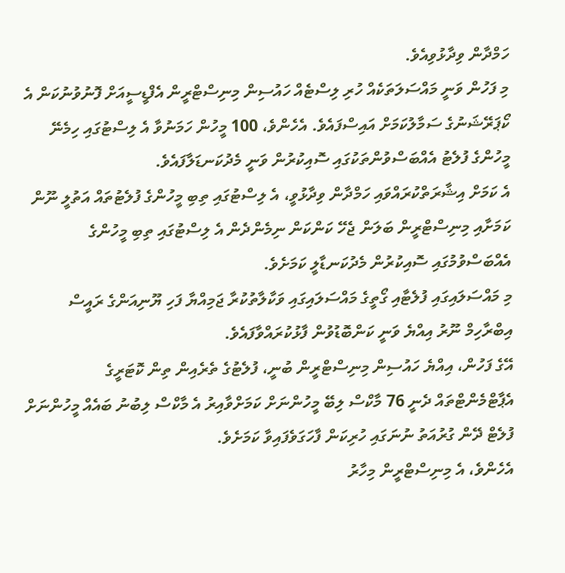ހަމްދާން ވިދާޅުވިއެވެ.
މި ފަހުން ވަނީ މައްސަލަތަކެއް ހުރި ލިސްޓެއް ހައުސިން މިނިސްޓްރީން އެފްޑީސީއަށް ފޮނުވުނުކަން އެ ކޯޕަރޭޝަނުގެ ސަމާލުކަމަށް އައިސްފައެވެ. އެހެންވެ، 100 މީހުން ހަމަނުވާ އެ ލިސްޓުގައި ހިމެނޭ މީހުންގެ ފުލެޓު އެއްބަސްވުންތަކުގައި ސޮއިކުރުން ވަނީ މެދުކަނޑަލާފައެވެ.
އެ ކަމަށް އިޝާރަތްކުރައްވައި ހަމްދާން ވިދާޅުވީ، އެ ލިސްޓުގައި ތިބި މީހުންގެ ފުލެޓުތައް އަތުލީ ނޫން ކަމަށާއި މިނިސްޓްރީން ބަލަން ޖެހޭ ކަންކަން ނިމެންދެން އެ ލިސްޓުގައި ތިބި މީހުންގެ އެއްބަސްވުމުގައި ސޮއިކުރުން މެދުކަނޑާލީ ކަމަށެވެ.
މި މައްސަލައިގައި ފުލެޓާއި ގޯތީގެ މައްސަލައިގައި ވަކާލާތުކުރާ ޖަމިއްޔާ ފަހި ޔޫނިއަންގެ ރައީސް އިބްރާހިމް ނޫރު އިއްޔެ ވަނީ ކަންބޮޑުވުން ފާޅުކުރައްވާފައެވެ.
އޭގެ ފަހުން، އިއްޔެ ހައުސިން މިނިސްޓްރީން ބުނީ، ފުލެޓުގެ ތެރެއިން ތިން ކޮޓަރީގެ އެޕާޓްމެންޓްތައް ދެނީ 76 މާކްސް ލިބޭ މީހުންނަށް ކަމަށްވާއިރު އެ މާކްސް ލިބުނު ބައެއް މީހުންނަށް ފުލެޓް ދޭން ގުރުއަތު ނުނަގައި ހުރިކަން ފާހަގަވެފައިވާ ކަމަށެވެ.
އެހެންވެ، އެ މިނިސްޓްރީން މިހާރު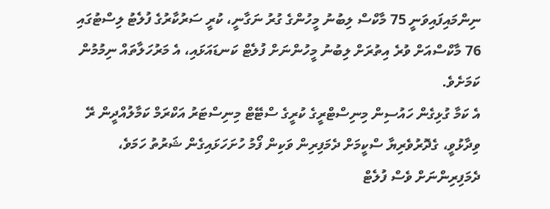ނިންމައިފައިވަނީ 75 މާކްސް ލިބުނު މީހުންގެ ގުރު ނަގާނީ، ކުރީ ސަރުކާރުގެ ފުލެޓު ލިސްޓުގައި 76 މާކްސްއަށް ވުރެ އިތުރަށް ލިބުނު މީހުންނަށް ފުލެޓް ކަނޑައަޅައި، އެ މަރުހަލާތައް ނިމުމުން ކަމަށެވެ.
އެ ކަމާ ގުޅިގެން ހައުސިން މިނިސްޓްރީގެ ކުރީގެ ސްޓޭޓް މިނިސްޓަރު އަކްރަމް ކަމާލުއްދީން ރޭ ވިދާޅުވީ، ގެދޮރުވެރިޔާ ސްކީމަށް ދެމަފިރިން ވަކިން ފޯމު ހުށަހަޅައިގެން ޝަރުތު ހަމަވެ، ދެމަފިރިންނަށް ވެސް ފުލެޓް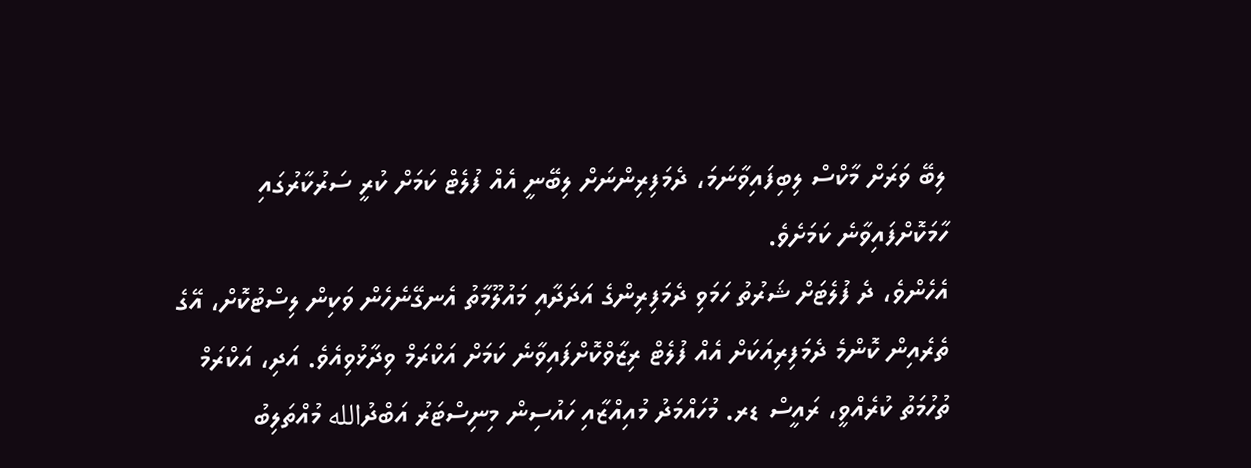ލިބޭ ވަރަށް މާކްސް ލިބިފައިވާނަމަ، ދެމަފިރިންނަށް ލިބޭނީ އެއް ފުލެޓް ކަމަށް ކުރީ ސަރުކާރުގައި ހާމަކޮށްފައިވާނެ ކަމަށެވެ.
އެހެންވެ، ދެ ފުލެޓަށް ޝަރުތު ހަމަވި ދެމަފިރިންގެ އަދަދާއި މައުލޫމާތު އެނގޭނެހެން ވަކިން ލިސްޓުކޮށް، އޭގެ ތެރެއިން ކޮންމެ ދެމަފިރިއަކަށް އެއް ފުލެޓް ރިޒާވްކޮށްފައިވާނެ ކަމަށް އަކްރަމް ވިދާޅުވިއެވެ. އަދި، އަކްރަމް ތުހުމަތު ކުރެއްވީ، ރައީސް ޑރ. މުހައްމަދު މުއިއްޒާއި ހައުސިން މިނިސްޓަރު އަބްދުالله މުއްތަލިބު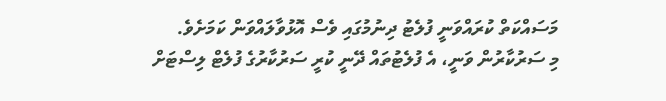މަސައްކަތް ކުރައްވަނީ ފުލެޓު ދިނުމުގައި ވެސް އޮޅުވާލައްވަން ކަމަށެވެ.
މި ސަރުކާރުން ވަނީ، އެ ފުލެޓުތައް ދޭނީ ކުރީ ސަރުކާރުގެ ފުލެޓް ލިސްޓަށް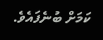ކަމަށް ބުނެފައެވެ.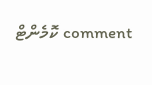comment ކޮމެންޓް